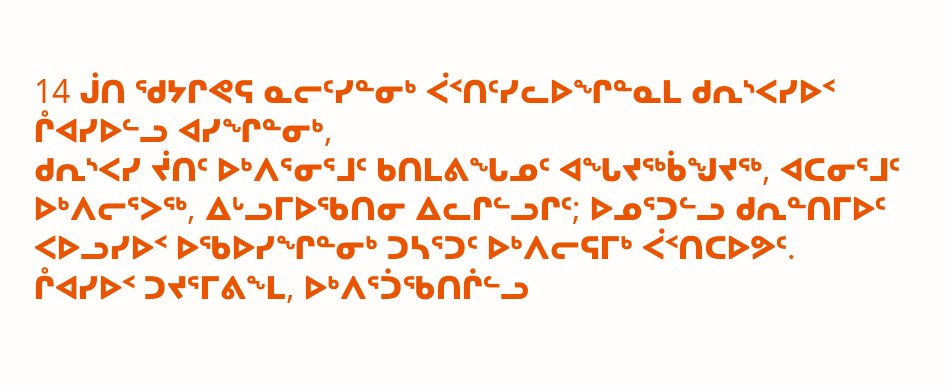14 ᒎᑎ ᖁᔭᒋᕙᕋ ᓇᓕᑦᓯᓐᓂᒃ ᐹᑉᑎᑦᓯᓚᐅᖏᓐᓇᒪ ᑯᕆᔅᐸᓯᐅᑉ ᒊᐊᓯᐅᓪᓗ ᐊᓯᖏᓐᓂᒃ,
ᑯᕆᔅᐸᓯ ᔫᑎᑦ ᐅᒃᐱᕐᓂᕐᒧᑦ ᑲᑎᒪᕕᖓᓄᑦ ᐊᖓᔪᖅᑳᖑᔪᖅ, ᐊᑕᓂᕐᒧᑦ ᐅᒃᐱᓕᕐᐳᖅ, ᐃᒡᓗᒥᐅᖃᑎᓂ ᐃᓚᒋᓪᓗᒋᑦ; ᐅᓄᕐᑐᓪᓗ ᑯᕆᓐᑎᒥᐅᑦ ᐸᐅᓗᓯᐅᑉ ᐅᖃᐅᓯᖏᓐᓂᒃ ᑐᓴᕐᑐᑦ ᐅᒃᐱᓕᕋᒥᒃ ᐹᑉᑎᑕᐅᕗᑦ.
ᒊᐊᓯᐅᑉ ᑐᔪᕐᒥᕕᖕᒪ, ᐅᒃᐱᕐᑑᖃᑎᒌᓪᓗ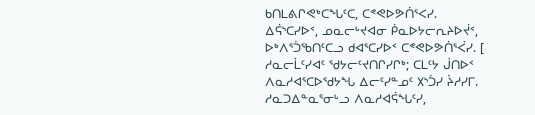ᑲᑎᒪᕕᒋᕙᒃᑕᖓᑦᑕ, ᑕᕝᕙᐅᕗᑏᕐᐸᓯ. ᐃᕌᔅᑕᓯᐅᑉ, ᓄᓇᓕᒡᔪᐊᓂ ᑮᓇᐅᔭᓕᕆᔨᐅᔫᑉ, ᐅᒃᐱᕐᑑᖃᑎᑦᑕᓗ ᑯᐊᕐᑕᓯᐅᑉ ᑕᕝᕙᐅᕗᑏᕐᐹᓯ. [
ᓱᓇᓕᒫᑦᓯᐊᑦ ᖁᔭᓕᑦᔪᑎᒋᓯᒋᒃ; ᑕᒪᑦᔭ ᒎᑎᐅᑉ ᐱᓇᓱᐊᕐᑕᐅᖁᔭᖓ ᐃᓕᑦᓯᓐᓄᑦ ᙭ᔅᑑᓯ ᔩᓱᓯᒥ.
ᓱᓇᑐᐃᓐᓇᕐᓂᒡᓗ ᐱᓇᓱᐊᕌᖓᑦᓯ,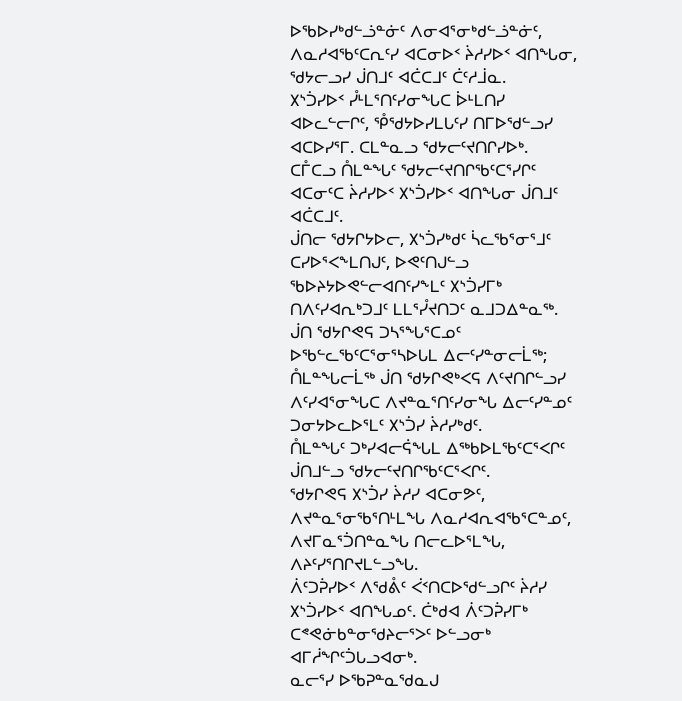ᐅᖃᐅᓯᒃᑯᓪᓘᓐᓃᑦ ᐱᓂᐊᕐᓂᒃᑯᓪᓘᓐᓃᑦ, ᐱᓇᓱᐊᖃᑦᑕᕆᑦᓯ ᐊᑕᓂᐅᑉ ᔩᓱᓯᐅᑉ ᐊᑎᖓᓂ, ᖁᔭᓕᓗᓯ ᒎᑎᒧᑦ ᐊᑖᑕᒧᑦ ᑖᑦᓱᒨᓇ.
᙭ᔅᑑᓯᐅᑉ ᓮᒻᒪᕐᑎᑦᓯᓂᖓᑕ ᐆᒻᒪᑎᓯ ᐊᐅᓚᓪᓕᒋᑦ, ᕾᖁᔭᐅᓯᒪᒐᑦᓯ ᑎᒥᐅᖁᓪᓗᓯ ᐊᑕᐅᓯᕐᒥ. ᑕᒪᓐᓇᓗ ᖁᔭᓕᑦᔪᑎᒋᓯᐅᒃ.
ᑕᒤᑕᓗ ᑍᒪᓐᖓᑦ ᖁᔭᓕᑦᔪᑎᒋᖃᑦᑕᕐᓯᒋᑦ ᐊᑕᓂᑦᑕ ᔩᓱᓯᐅᑉ ᙭ᔅᑑᓯᐅᑉ ᐊᑎᖓᓂ ᒎᑎᒧᑦ ᐊᑖᑕᒧᑦ.
ᒎᑎᓕ ᖁᔭᒋᔭᐅᓕ, ᙭ᔅᑑᓯᒃᑯᑦ ᓵᓚᖃᕐᓂᕐᒧᑦ ᑕᓯᐅᕐᐸᖕᒪᑎᒍᑦ, ᐅᕙᑦᑎᒍᓪᓗ ᖃᐅᔨᔭᐅᕙᓪᓕᐊᑎᑦᓯᖕᒪᑦ ᙭ᔅᑑᓯᒥᒃ ᑎᐱᑦᓯᐊᕆᒃᑐᒧᑦ ᒪᒪᕐᓮᔪᑎᑐᑦ ᓇᒧᑐᐃᓐᓇᖅ.
ᒎᑎ ᖁᔭᒋᕙᕋ ᑐᓴᕐᖓᕐᑕᓄᑦ ᐅᖃᓪᓚᖃᑦᑕᕐᓂᕐᓴᐅᒐᒪ ᐃᓕᑦᓯᓐᓂᓕᒫᖅ;
ᑍᒪᓐᖓᓕᒫᖅ ᒎᑎ ᖁᔭᒋᕙᒃᐸᕋ ᐱᑦᔪᑎᒋᓪᓗᓯ ᐱᑦᓯᐊᕐᓂᖓᑕ ᐱᔪᓐᓇᕐᑎᑦᓯᓂᖓ ᐃᓕᑦᓯᓐᓄᑦ ᑐᓂᔭᐅᓚᐅᕐᒪᑦ ᙭ᔅᑑᓯ ᔩᓱᓯᒃᑯᑦ.
ᑍᒪᓐᖓᑦ ᑐᒃᓯᐊᓕᕌᖓᒪ ᐃᖅᑲᐅᒪᖃᑦᑕᕐᐸᒋᑦ ᒎᑎᒧᓪᓗ ᖁᔭᓕᑦᔪᑎᒋᖃᑦᑕᕐᐸᒋᑦ.
ᖁᔭᒋᕙᕋ ᙭ᔅᑑᓯ ᔩᓱᓯ ᐊᑕᓂᕗᑦ, ᐱᔪᓐᓇᕐᓂᖃᕐᑎᒻᒪᖓ ᐱᓇᓱᐊᕆᐊᖃᕐᑕᓐᓄᑦ, ᐱᔪᒥᓇᕐᑑᑎᓐᓇᖓ ᑎᓕᓚᐅᕐᒪᖓ, ᐱᔨᑦᓯᕐᑎᒋᔪᒪᓪᓗᖓ.
ᐲᑦᑐᕉᓯᐅᑉ ᐱᖁᕔᑦ ᐹᑉᑎᑕᐅᖁᓪᓗᒋᑦ ᔩᓱᓯ ᙭ᔅᑑᓯᐅᑉ ᐊᑎᖓᓄᑦ. ᑖᒃᑯᐊ ᐲᑦᑐᕉᓯᒥᒃ ᑕᕝᕙᓃᑲᓐᓂᖁᔨᓕᕐᐳᑦ ᐅᓪᓗᓂᒃ ᐊᒥᓲᖏᑦᑑᒐᓗᐊᓂᒃ.
ᓇᓕᕐᓯ ᐅᖃᕈᓐᓇᖁᓇᒍ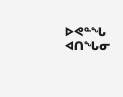ᐅᕙᓐᖓ ᐊᑎᖓᓂ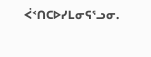ᐹᑉᑎᑕᐅᓯᒪᓂᕋᕐᓗᓂ.